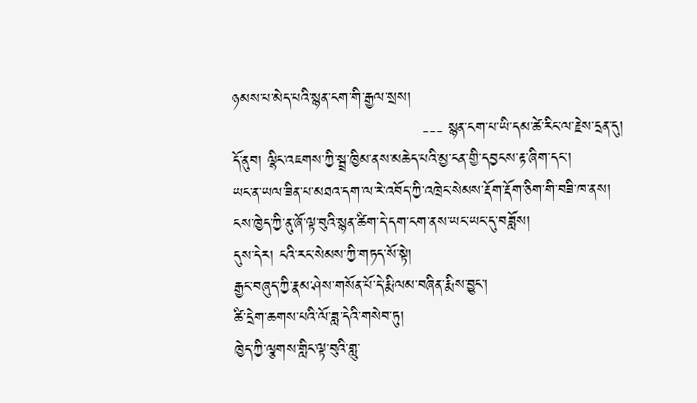ཉམས་པ་མེད་པའི་སྙན་ངག་གི་རྒྱལ་སྲས།
                                    --- སྙན་ངག་པ་ཡི་དམ་ཚེ་རིང་ལ་རྗེས་དྲན་དུ།
དོ་ནུབ། ལྷིང་འཇགས་ཀྱི་སྦྲ་ཁྱིམ་ནས་མཆེད་པའི་མྱ་ངན་གྱི་དབྱངས་རྟ་ཞིག་དང་།
ཡང་ན་ཡལ་ཟིན་པ་མཐའ་དག་ལ་རེ་འབོད་ཀྱི་འཁྲེང་སེམས་རྡོག་རྡོག་ཅིག་གི་བཟི་ཁ་ནས།
ངས་ཁྱེད་ཀྱི་ནུ་ཞོ་ལྟ་བུའི་སྙན་ཚིག་དེ་དག་ངག་ནས་ཡང་ཡང་དུ་བཟློས།
དུས་དེར། ངའི་རང་སེམས་ཀྱི་གཏད་སོ་སྟེ།
རྒྱང་བཞུད་ཀྱི་རྣམ་ཤེས་གསོན་པོ་དེ་རྨི་ལམ་བཞིན་རྨིས་བྱུང་།
ཚི་དྲེག་ཆགས་པའི་ལོ་ཟླ་དེའི་གསེབ་ཏུ།
ཁྱེད་ཀྱི་ལྕགས་གླིང་ལྟ་བུའི་གླུ་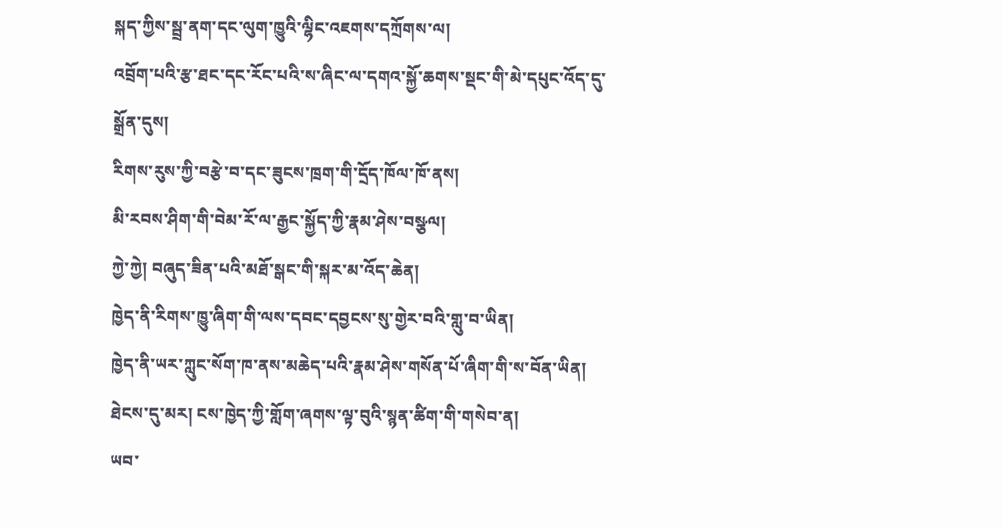སྐད་ཀྱིས་སྦྲ་ནག་དང་ལུག་ཁྱུའི་ལྷིང་འཇགས་དཀྲོགས་ལ།
འབྲོག་པའི་རྩ་ཐང་དང་རོང་པའི་ས་ཞིང་ལ་དགའ་སྐྱོ་ཆགས་སྡང་གི་མེ་དཔུང་འོད་དུ་སྒྲོན་དུས།
རིགས་རུས་ཀྱི་བརྩེ་བ་དང་ཟུངས་ཁྲག་གི་དྲོད་ཁོལ་ཁོ་ནས།
མི་རབས་ཤིག་གི་བེམ་རོ་ལ་རྒྱང་སྐྱོད་ཀྱི་རྣམ་ཤེས་བསྩལ།
ཀྱེ་ཀྱེ། བཞུད་ཟིན་པའི་མཐོ་སྒང་གི་སྐར་མ་འོད་ཆེན།
ཁྱེད་ནི་རིགས་ཁྱུ་ཞིག་གི་ལས་དབང་དབྱངས་སུ་གྱེར་བའི་གླུ་བ་ཡིན།
ཁྱེད་ནི་ཡར་ཀླུང་སོག་ཁ་ནས་མཆེད་པའི་རྣམ་ཤེས་གསོན་པོ་ཞིག་གི་ས་བོན་ཡིན།
ཐེངས་དུ་མར། ངས་ཁྱེད་ཀྱི་གློག་ཞགས་ལྟ་བུའི་སྙན་ཚིག་གི་གསེབ་ན།
ཡབ་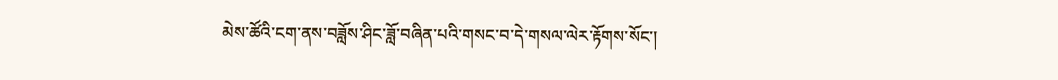མེས་ཚོའི་ངག་ནས་བཟློས་ཤིང་ཟློ་བཞིན་པའི་གསང་བ་དེ་གསལ་ལེར་རྟོགས་སོང་།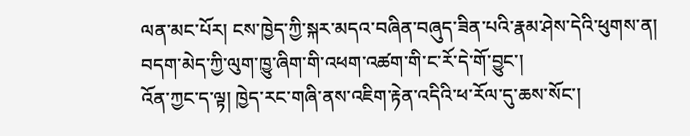ལན་མང་པོར། ངས་ཁྱེད་ཀྱི་སྐར་མདའ་བཞིན་བཞུད་ཟིན་པའི་རྣམ་ཤེས་དེའི་ཕུགས་ན།
བདག་མེད་ཀྱི་ལུག་ཁྱུ་ཞིག་གི་འཕག་འཚག་གི་ང་རོ་དེ་གོ་བྱུང་།
འོན་ཀྱང་ད་ལྟ། ཁྱེད་རང་གཞི་ནས་འཇིག་རྟེན་འདིའི་ཕ་རོལ་དུ་ཆས་སོང་།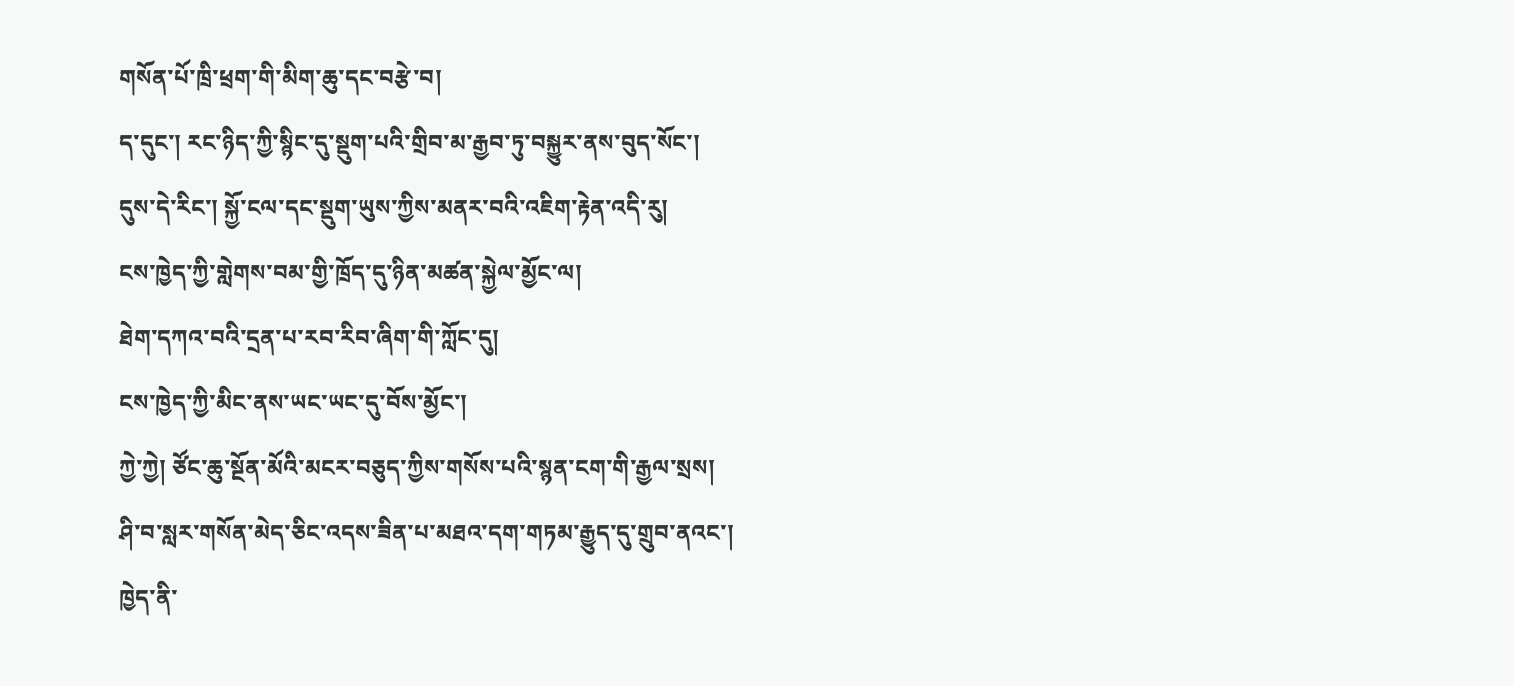གསོན་པོ་ཁྲི་ཕྲག་གི་མིག་ཆུ་དང་བརྩེ་བ།
ད་དུང་། རང་ཉིད་ཀྱི་སྙིང་དུ་སྡུག་པའི་གྲིབ་མ་རྒྱབ་ཏུ་བསྐྱུར་ནས་བུད་སོང་།
དུས་དེ་རིང་། སྐྱོ་ངལ་དང་སྡུག་ཡུས་ཀྱིས་མནར་བའི་འཇིག་རྟེན་འདི་རུ།
ངས་ཁྱེད་ཀྱི་གླེགས་བམ་གྱི་ཁྲོད་དུ་ཉིན་མཚན་སྐྱེལ་མྱོང་ལ།
ཐེག་དཀའ་བའི་དྲན་པ་རབ་རིབ་ཞིག་གི་ཀློང་དུ།
ངས་ཁྱེད་ཀྱི་མིང་ནས་ཡང་ཡང་དུ་བོས་མྱོང་།
ཀྱེ་ཀྱེ། ཙོང་ཆུ་སྔོན་མོའི་མངར་བཅུད་ཀྱིས་གསོས་པའི་སྙན་ངག་གི་རྒྱལ་སྲས།
ཤི་བ་སླར་གསོན་མེད་ཅིང་འདས་ཟིན་པ་མཐའ་དག་གཏམ་རྒྱུད་དུ་གྲུབ་ནའང་།
ཁྱེད་ནི་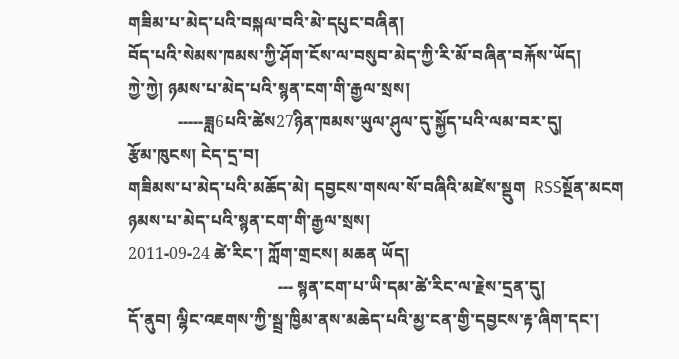གཟིམ་པ་མེད་པའི་བསྐལ་བའི་མེ་དཔུང་བཞིན།
བོད་པའི་སེམས་ཁམས་ཀྱི་ཤོག་ངོས་ལ་བསུབ་མེད་ཀྱི་རི་མོ་བཞིན་བརྐོས་ཡོད།
ཀྱེ་ཀྱེ། ཉམས་པ་མེད་པའི་སྙན་ངག་གི་རྒྱལ་སྲས།
            -----ཟླ6པའི་ཚེས27ཉིན་ཁམས་ཡུལ་ཤུལ་དུ་སྐྱོད་པའི་ལམ་བར་དུ།
རྩོམ་ཁུངས། ངེད་དྲ་བ།
གཟིམས་པ་མེད་པའི་མཆོད་མེ། དབྱངས་གསལ་སོ་བཞིའི་མཛེས་སྡུག  RSSསྔོན་མངག
ཉམས་པ་མེད་པའི་སྙན་ངག་གི་རྒྱལ་སྲས།
2011-09-24 ཚེ་རིང་། ཀློག་གྲངས། མཆན ཡོད།
                                    --- སྙན་ངག་པ་ཡི་དམ་ཚེ་རིང་ལ་རྗེས་དྲན་དུ།
དོ་ནུབ། ལྷིང་འཇགས་ཀྱི་སྦྲ་ཁྱིམ་ནས་མཆེད་པའི་མྱ་ངན་གྱི་དབྱངས་རྟ་ཞིག་དང་།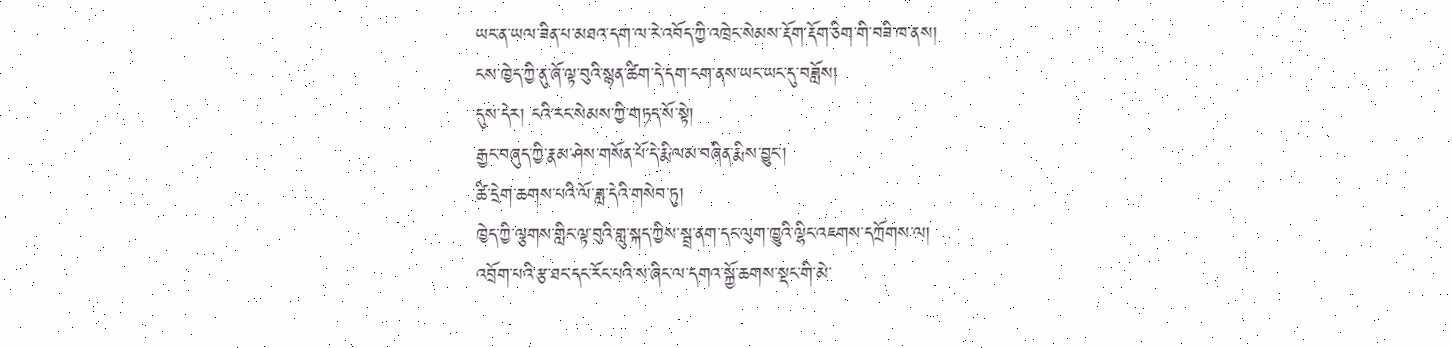ཡང་ན་ཡལ་ཟིན་པ་མཐའ་དག་ལ་རེ་འབོད་ཀྱི་འཁྲེང་སེམས་རྡོག་རྡོག་ཅིག་གི་བཟི་ཁ་ནས།
ངས་ཁྱེད་ཀྱི་ནུ་ཞོ་ལྟ་བུའི་སྙན་ཚིག་དེ་དག་ངག་ནས་ཡང་ཡང་དུ་བཟློས།
དུས་དེར། ངའི་རང་སེམས་ཀྱི་གཏད་སོ་སྟེ།
རྒྱང་བཞུད་ཀྱི་རྣམ་ཤེས་གསོན་པོ་དེ་རྨི་ལམ་བཞིན་རྨིས་བྱུང་།
ཚི་དྲེག་ཆགས་པའི་ལོ་ཟླ་དེའི་གསེབ་ཏུ།
ཁྱེད་ཀྱི་ལྕགས་གླིང་ལྟ་བུའི་གླུ་སྐད་ཀྱིས་སྦྲ་ནག་དང་ལུག་ཁྱུའི་ལྷིང་འཇགས་དཀྲོགས་ལ།
འབྲོག་པའི་རྩ་ཐང་དང་རོང་པའི་ས་ཞིང་ལ་དགའ་སྐྱོ་ཆགས་སྡང་གི་མེ་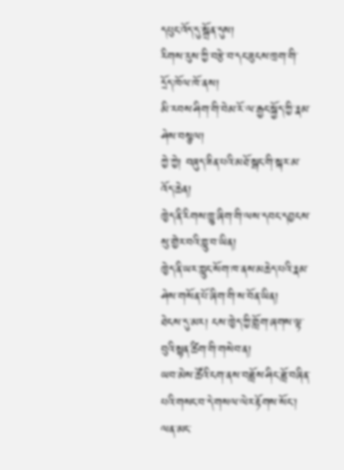དཔུང་འོད་དུ་སྒྲོན་དུས།
རིགས་རུས་ཀྱི་བརྩེ་བ་དང་ཟུངས་ཁྲག་གི་དྲོད་ཁོལ་ཁོ་ནས།
མི་རབས་ཤིག་གི་བེམ་རོ་ལ་རྒྱང་སྐྱོད་ཀྱི་རྣམ་ཤེས་བསྩལ།
ཀྱེ་ཀྱེ། བཞུད་ཟིན་པའི་མཐོ་སྒང་གི་སྐར་མ་འོད་ཆེན།
ཁྱེད་ནི་རིགས་ཁྱུ་ཞིག་གི་ལས་དབང་དབྱངས་སུ་གྱེར་བའི་གླུ་བ་ཡིན།
ཁྱེད་ནི་ཡར་ཀླུང་སོག་ཁ་ནས་མཆེད་པའི་རྣམ་ཤེས་གསོན་པོ་ཞིག་གི་ས་བོན་ཡིན།
ཐེངས་དུ་མར། ངས་ཁྱེད་ཀྱི་གློག་ཞགས་ལྟ་བུའི་སྙན་ཚིག་གི་གསེབ་ན།
ཡབ་མེས་ཚོའི་ངག་ནས་བཟློས་ཤིང་ཟློ་བཞིན་པའི་གསང་བ་དེ་གསལ་ལེར་རྟོགས་སོང་།
ལན་མང་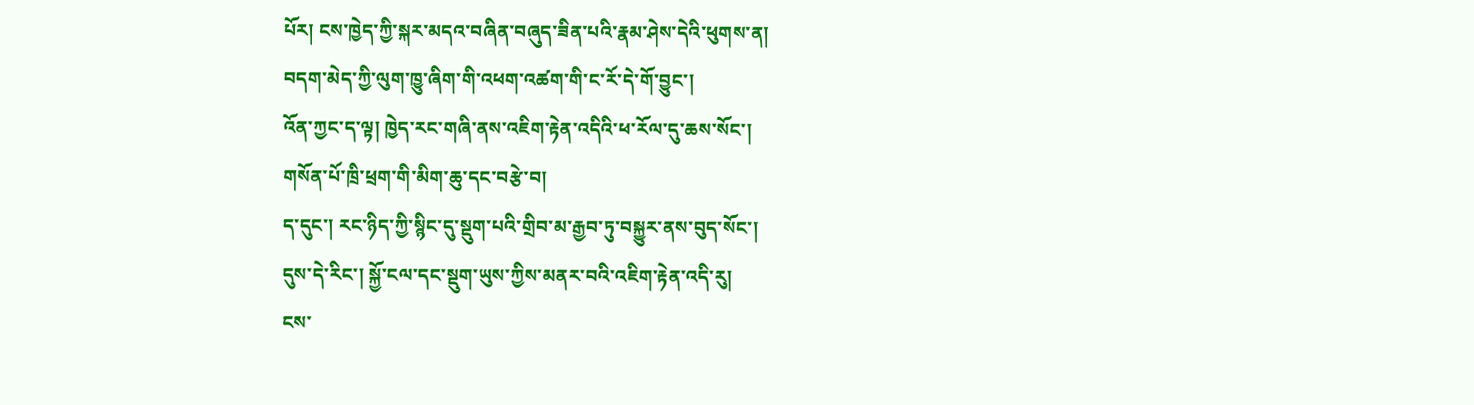པོར། ངས་ཁྱེད་ཀྱི་སྐར་མདའ་བཞིན་བཞུད་ཟིན་པའི་རྣམ་ཤེས་དེའི་ཕུགས་ན།
བདག་མེད་ཀྱི་ལུག་ཁྱུ་ཞིག་གི་འཕག་འཚག་གི་ང་རོ་དེ་གོ་བྱུང་།
འོན་ཀྱང་ད་ལྟ། ཁྱེད་རང་གཞི་ནས་འཇིག་རྟེན་འདིའི་ཕ་རོལ་དུ་ཆས་སོང་།
གསོན་པོ་ཁྲི་ཕྲག་གི་མིག་ཆུ་དང་བརྩེ་བ།
ད་དུང་། རང་ཉིད་ཀྱི་སྙིང་དུ་སྡུག་པའི་གྲིབ་མ་རྒྱབ་ཏུ་བསྐྱུར་ནས་བུད་སོང་།
དུས་དེ་རིང་། སྐྱོ་ངལ་དང་སྡུག་ཡུས་ཀྱིས་མནར་བའི་འཇིག་རྟེན་འདི་རུ།
ངས་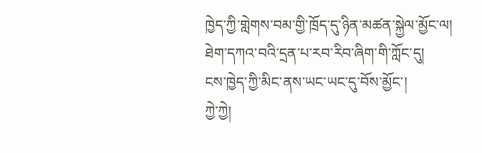ཁྱེད་ཀྱི་གླེགས་བམ་གྱི་ཁྲོད་དུ་ཉིན་མཚན་སྐྱེལ་མྱོང་ལ།
ཐེག་དཀའ་བའི་དྲན་པ་རབ་རིབ་ཞིག་གི་ཀློང་དུ།
ངས་ཁྱེད་ཀྱི་མིང་ནས་ཡང་ཡང་དུ་བོས་མྱོང་།
ཀྱེ་ཀྱེ།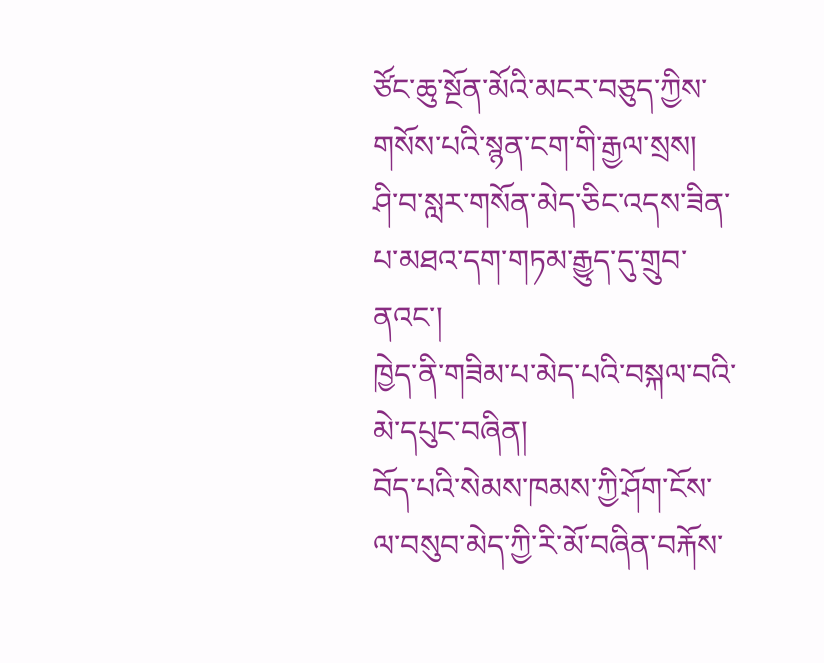ཙོང་ཆུ་སྔོན་མོའི་མངར་བཅུད་ཀྱིས་གསོས་པའི་སྙན་ངག་གི་རྒྱལ་སྲས།
ཤི་བ་སླར་གསོན་མེད་ཅིང་འདས་ཟིན་པ་མཐའ་དག་གཏམ་རྒྱུད་དུ་གྲུབ་ནའང་།
ཁྱེད་ནི་གཟིམ་པ་མེད་པའི་བསྐལ་བའི་མེ་དཔུང་བཞིན།
བོད་པའི་སེམས་ཁམས་ཀྱི་ཤོག་ངོས་ལ་བསུབ་མེད་ཀྱི་རི་མོ་བཞིན་བརྐོས་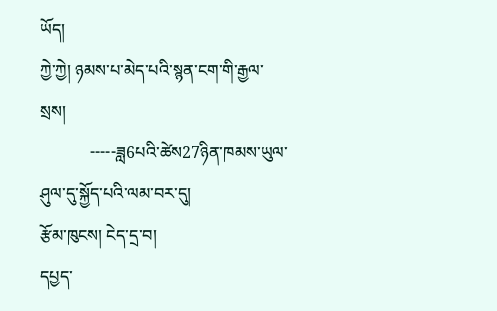ཡོད།
ཀྱེ་ཀྱེ། ཉམས་པ་མེད་པའི་སྙན་ངག་གི་རྒྱལ་སྲས།
            -----ཟླ6པའི་ཚེས27ཉིན་ཁམས་ཡུལ་ཤུལ་དུ་སྐྱོད་པའི་ལམ་བར་དུ།
རྩོམ་ཁུངས། ངེད་དྲ་བ།
དཔྱད་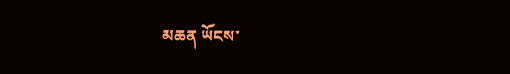མཆན ཡོངས་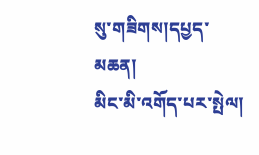སུ་གཟིགས།དཔྱད་མཆན།
མིང་མི་འགོད་པར་སྤེལ།